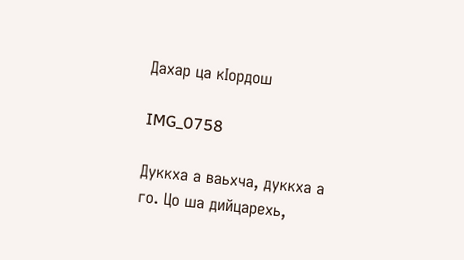Дахар ца кIордош

IMG_0758

Дуккха а ваьхча, дуккха а го. Цо ша дийцарехь,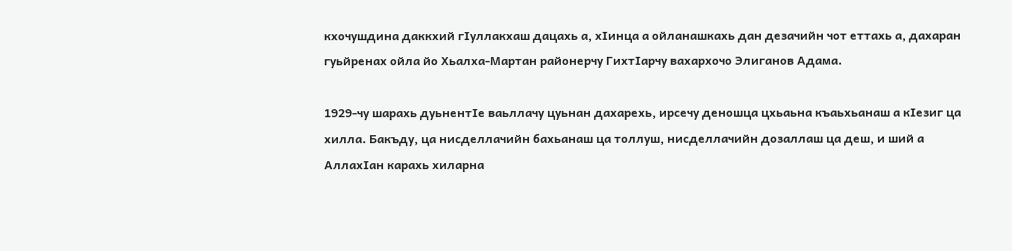кхочушдина даккхий гIуллакхаш дацахь а, хIинца а ойланашкахь дан дезачийн чот еттахь а, дахаран гуьйренах ойла йо Хьалха-Мартан районерчу ГихтIарчу вахархочо Элиганов Адама.

1929-чу шарахь дуьнентIе ваьллачу цуьнан дахарехь, ирсечу деношца цхьаьна къаьхьанаш а кIезиг ца хилла. Бакъду, ца нисделлачийн бахьанаш ца толлуш, нисделлачийн дозаллаш ца деш, и ший а АллахIан карахь хиларна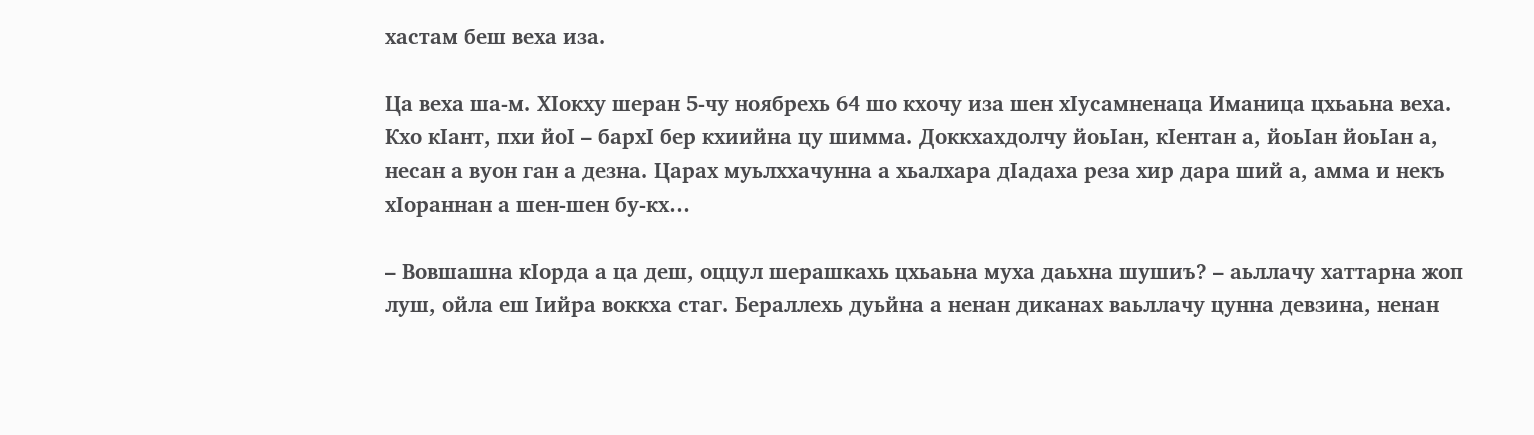хастам беш веха иза.

Ца веха ша-м. ХIокху шеран 5-чу ноябрехь 64 шо кхочу иза шен хIусамненаца Иманица цхьаьна веха. Кхо кIант, пхи йоI – бархI бер кхиийна цу шимма. Доккхахдолчу йоьIан, кIентан а, йоьIан йоьIан а, несан а вуон ган а дезна. Царах муьлххачунна а хьалхара дIадаха реза хир дара ший а, амма и некъ хIораннан а шен-шен бу-кх…

– Вовшашна кIорда а ца деш, оццул шерашкахь цхьаьна муха даьхна шушиъ? – аьллачу хаттарна жоп луш, ойла еш Iийра воккха стаг. Бераллехь дуьйна а ненан диканах ваьллачу цунна девзина, ненан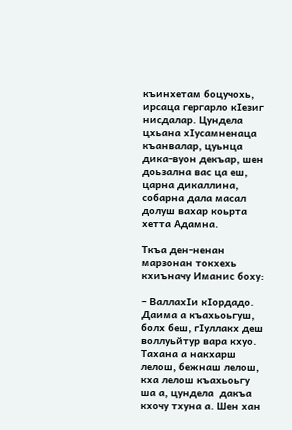къинхетам боцучохь, ирсаца гергарло кIезиг нисдалар. Цундела цхьана хIусамненаца къанвалар, цуьнца дика-вуон декъар, шен доьзална вас ца еш, царна дикаллина, собарна дала масал долуш вахар коьрта хетта Адамна.

Ткъа ден-ненан марзонан токхехь кхиъначу Иманис боху:

– ВаллахIи кIордадо. Даима а къахьоьгуш, болх беш, гIуллакх деш воллуьйтур вара кхуо. Тахана а накхарш лелош, бежнаш лелош, кха лелош къахьоьгу ша а, цундела  дакъа кхочу тхуна а. Шен хан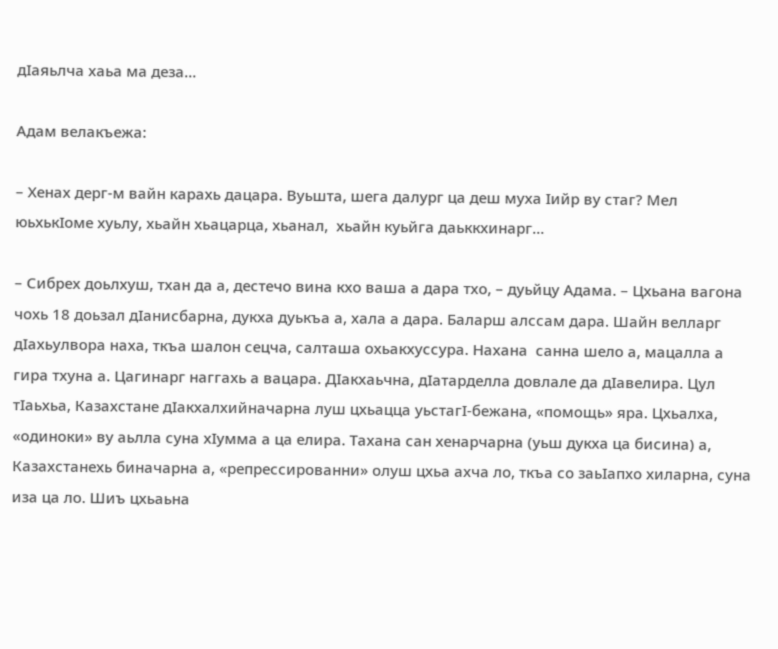дIаяьлча хаьа ма деза…

Адам велакъежа:

– Хенах дерг-м вайн карахь дацара. Вуьшта, шега далург ца деш муха Iийр ву стаг? Мел юьхькIоме хуьлу, хьайн хьацарца, хьанал,  хьайн куьйга даьккхинарг…

– Сибрех доьлхуш, тхан да а, дестечо вина кхо ваша а дара тхо, – дуьйцу Адама. – Цхьана вагона чохь 18 доьзал дIанисбарна, дукха дуькъа а, хала а дара. Баларш алссам дара. Шайн велларг дIахьулвора наха, ткъа шалон сецча, салташа охьакхуссура. Нахана  санна шело а, мацалла а гира тхуна а. Цагинарг наггахь а вацара. ДIакхаьчна, дIатарделла довлале да дIавелира. Цул тIаьхьа, Казахстане дIакхалхийначарна луш цхьацца уьстагI-бежана, «помощь» яра. Цхьалха, «одиноки» ву аьлла суна хIумма а ца елира. Тахана сан хенарчарна (уьш дукха ца бисина) а, Казахстанехь биначарна а, «репрессированни» олуш цхьа ахча ло, ткъа со заьIапхо хиларна, суна иза ца ло. Шиъ цхьаьна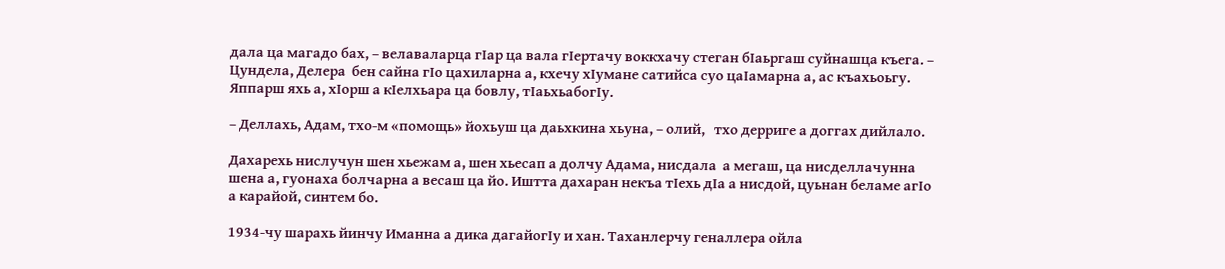дала ца магадо бах, – велаваларца гIар ца вала гIертачу воккхачу стеган бIаьргаш суйнашца къега. – Цундела, Делера  бен сайна гIо цахиларна а, кхечу хIумане сатийса суо цаIамарна а, ас къахьоьгу. Яппарш яхь а, хIорш а кIелхьара ца бовлу, тIаьхьабогIу.

– Деллахь, Адам, тхо-м «помощь» йохьуш ца даьхкина хьуна, – олий,   тхо дерриге а доггах дийлало.

Дахарехь нислучун шен хьежам а, шен хьесап а долчу Адама, нисдала  а мегаш, ца нисделлачунна шена а, гуонаха болчарна а весаш ца йо. Иштта дахаран некъа тIехь дIа а нисдой, цуьнан беламе агIо а карайой, синтем бо.

1934-чу шарахь йинчу Иманна а дика дагайогIу и хан. Таханлерчу геналлера ойла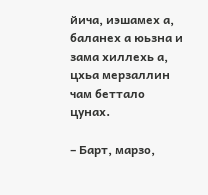йича, иэшамех а, баланех а юьзна и зама хиллехь а, цхьа мерзаллин чам беттало цунах.

– Барт, марзо,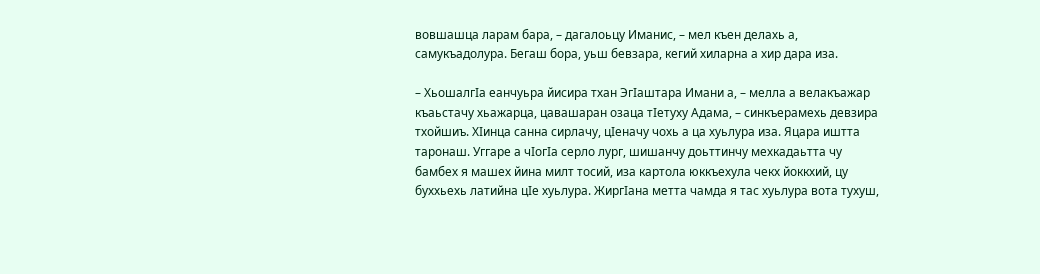вовшашца ларам бара, – дагалоьцу Иманис, – мел къен делахь а, самукъадолура. Бегаш бора, уьш бевзара, кегий хиларна а хир дара иза.

– ХьошалгIа еанчуьра йисира тхан ЭгIаштара Имани а, – мелла а велакъажар къаьстачу хьажарца, цавашаран озаца тIетуху Адама, – синкъерамехь девзира тхойшиъ. ХIинца санна сирлачу, цIеначу чохь а ца хуьлура иза. Яцара иштта таронаш. Уггаре а чIогIа серло лург, шишанчу доьттинчу мехкадаьтта чу бамбех я машех йина милт тосий, иза картола юккъехула чекх йоккхий, цу буххьехь латийна цIе хуьлура. ЖиргIана метта чамда я тас хуьлура вота тухуш,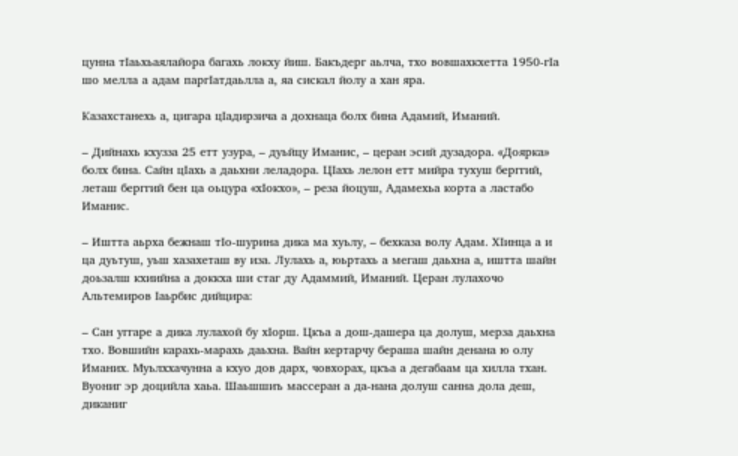цунна тIаьхьаялайора багахь локху йиш. Бакъдерг аьлча, тхо вовшахкхетта 1950-гIа шо мелла а адам паргIатдаьлла а, яа сискал йолу а хан яра.

Казахстанехь а, цигара цIадирзича а дохнаца болх бина Адамий, Иманий.

– Дийнахь кхузза 25 етт узура, – дуьйцу Иманис, – церан эсий дузадора. «Доярка»  болх бина. Сайн цIахь а даьхни леладора. ЦIахь лелон етт мийра тухуш берггий, леташ берггий бен ца оьцура «хIокхо», – реза йоцуш, Адамехьа корта а ластабо Иманис.

– Иштта аьрха бежнаш тIо-шурина дика ма хуьлу, – бехказа волу Адам. ХIинца а и ца дуьтуш, уьш хазахеташ ву иза. Лулахь а, юьртахь а мегаш даьхна а, иштта шайн доьзалш кхиийна а доккха ши стаг ду Адаммий, Иманий. Церан лулахочо Альтемиров Iаьрбис дийцира:

– Сан уггаре а дика лулахой бу хIорш. Цкъа а дош-дашера ца долуш, мерза даьхна тхо. Вовшийн карахь-марахь даьхна. Вайн кертарчу бераша шайн денана ю олу Иманих. Муьлххачунна а кхуо дов дарх, човхорах, цкъа а дегабаам ца хилла тхан. Вуониг эр доцийла хаьа. Шаьшшиъ массеран а да-нана долуш санна дола деш, диканиг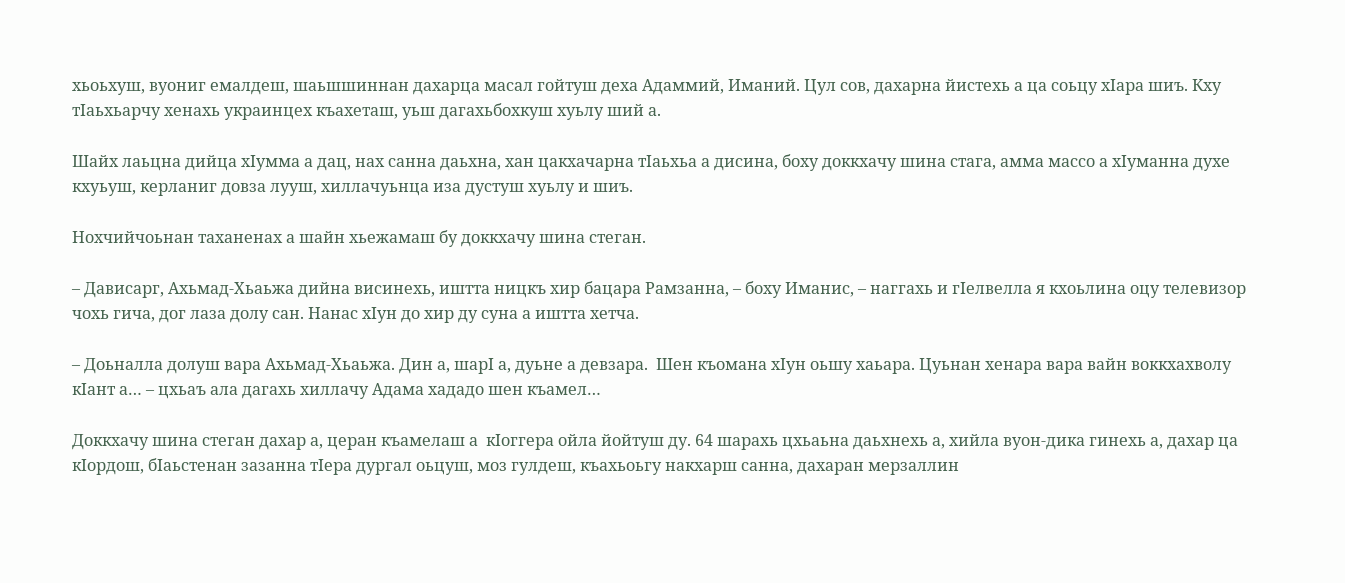хьоьхуш, вуониг емалдеш, шаьшшиннан дахарца масал гойтуш деха Адаммий, Иманий. Цул сов, дахарна йистехь а ца соьцу хIара шиъ. Кху тIаьхьарчу хенахь украинцех къахеташ, уьш дагахьбохкуш хуьлу ший а.

Шайх лаьцна дийца хIумма а дац, нах санна даьхна, хан цакхачарна тIаьхьа а дисина, боху доккхачу шина стага, амма массо а хIуманна духе кхуьуш, керланиг довза лууш, хиллачуьнца иза дустуш хуьлу и шиъ.

Нохчийчоьнан таханенах а шайн хьежамаш бу доккхачу шина стеган.

– Дависарг, Ахьмад-Хьаьжа дийна висинехь, иштта ницкъ хир бацара Рамзанна, – боху Иманис, – наггахь и гIелвелла я кхоьлина оцу телевизор чохь гича, дог лаза долу сан. Нанас хIун до хир ду суна а иштта хетча.

– Доьналла долуш вара Ахьмад-Хьаьжа. Дин а, шарI а, дуьне а девзара.  Шен къомана хIун оьшу хаьара. Цуьнан хенара вара вайн воккхахволу кIант а… – цхьаъ ала дагахь хиллачу Адама хададо шен къамел…

Доккхачу шина стеган дахар а, церан къамелаш а  кIоггера ойла йойтуш ду. 64 шарахь цхьаьна даьхнехь а, хийла вуон-дика гинехь а, дахар ца кIордош, бIаьстенан зазанна тIера дургал оьцуш, моз гулдеш, къахьоьгу накхарш санна, дахаран мерзаллин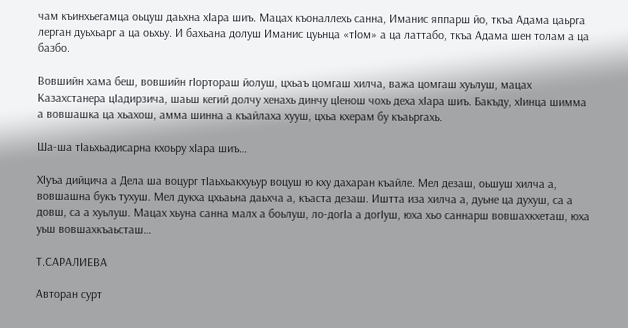чам къинхьегамца оьцуш даьхна хIара шиъ. Мацах къоналлехь санна, Иманис яппарш йо, ткъа Адама цаьрга лерган дуьхьарг а ца оьхьу. И бахьана долуш Иманис цуьнца «тIом» а ца латтабо, ткъа Адама шен толам а ца базбо.

Вовшийн хама беш, вовшийн гIортораш йолуш, цхьаъ цомгаш хилча, важа цомгаш хуьлуш, мацах Казахстанера цIадирзича, шаьш кегий долчу хенахь динчу цIенош чохь деха хIара шиъ. Бакъду, хIинца шимма а вовшашка ца хьахош, амма шинна а къайлаха хууш, цхьа кхерам бу къаьргахь.

Ша-ша тIаьхьадисарна кхоьру хIара шиъ…

ХIуъа дийцича а Дела ша воцург тIаьхьакхуьур воцуш ю кху дахаран къайле. Мел дезаш, оьшуш хилча а, вовшашна букъ тухуш. Мел дукха цхьаьна даьхча а, къаста дезаш. Иштта иза хилча а, дуьне ца духуш, са а довш, са а хуьлуш. Мацах хьуна санна малх а боьлуш, ло-догIа а догIуш, юха хьо саннарш вовшахкхеташ, юха уьш вовшахкъаьсташ…

Т.САРАЛИЕВА

Авторан сурт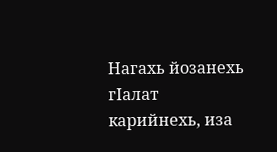Нагахь йозанехь гIалат карийнехь, иза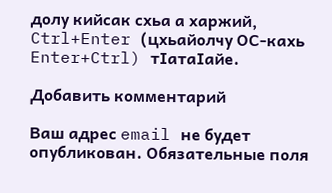долу кийсак схьа а харжий, Ctrl+Enter (цхьайолчу ОС-кахь Enter+Ctrl) тIатаIайе.

Добавить комментарий

Ваш адрес email не будет опубликован. Обязательные поля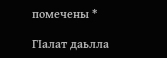помечены *

ГIалат даьлла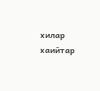хилар хаийтар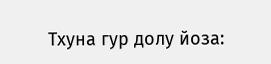Тхуна гур долу йоза: